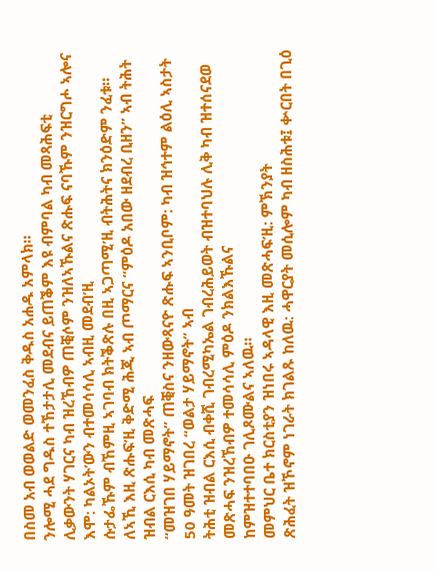በስመ አብ ወወልድ ወመንፈስ ቅዱስ አሐዱ አምላክ።
ንሎሚ ሓደ ግዱስ ተኸታታሊ መደብና ይጠቕም እዩ ብምባል ካብ መጻሕፍቲ
ሊቃውንት ሃገርና ካብ ዝረኸብዎ ጠቒሶም ንዝለኣኹልና ጽሑፍ ናባኹም ንዝርግሖ ኣሎና እሞ: ካልኦት’ውን ብተመሳሳሊ ኣብዚ መደብ’ዚ
ሱታፌኹም ብኸምዚ ኣገባብ ክትቕጽሉ በዚ ኣጋጣሚ’ዚ ብትሕትና ክንዕድም ንፈቱ።
ለኣኺ እዚ ጽሑፍ’ዚ ቅድሚ ሕጂ ኣብ ጦማርና “ምዕዶ አበው ዘደብረ ቢዘን” ኣብ ትሕት ዝብል ርእሲ ካብ መጽሓፍ
“መዝገበ ሃይማኖት” ጠቒስና ንዘውጻናዮ ጽሑፍ ኣንቢቦም: ካብ ዝኅተም ልዕሊ ኣስታት 50 ዓመት ዝገበረ “ወልታ ሃይማኖት” ኣብ
ትሕቲ ዝብል ርእሲ ብቀሺ ገብረሚካኤል ገብረሕይወት ብዝተባህሉ ሊቅ ካብ ዝተሰናደወ መጽሓፍ ንዝረኸብዎ ተመሳሳሊ ምዕዶ ንክልእኹልና
ከምዝተተባበዑ ገሊጾሙልና ኣለዉ።
መምህር ቤተ ክርስቲያን ዝነበሩ ኣዳላዊ እዚ መጽሓፍ’ዚ: ምኽንያት
ጽሕፈት ዝኾኖም ነገራት ክገልጹ ከለዉ: ሓዋርያት መሲሎም ካብ ዘስሕቱ፤ ቍርበት በጊዕ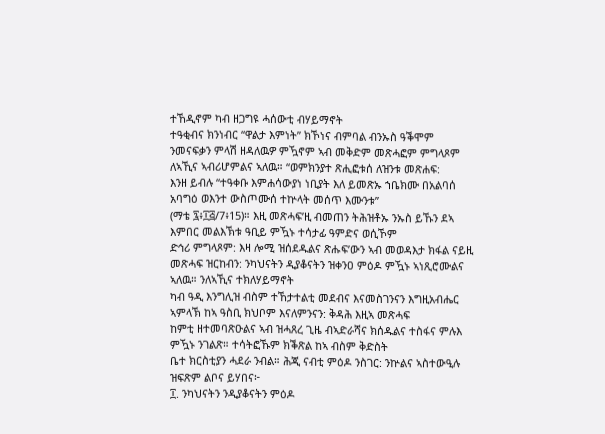ተኸዲኖም ካብ ዘጋግዩ ሓሰውቲ ብሃይማኖት
ተዓቂብና ክንነብር “ዋልታ እምነት” ክኾነና ብምባል ብንኡስ ዓቕሞም ንመናፍቃን ምላሽ ዘዳለዉዎ ምዃኖም ኣብ መቅድም መጽሓፎም ምግላጾም
ለኣኺና ኣብሪሆምልና ኣለዉ። “ወምክንያተ ጽሒፎቱሰ ለዝንቱ መጽሐፍ:
እንዘ ይብሉ “ተዓቀቡ እምሐሳውያነ ነቢያት እለ ይመጽኡ ኀቤክሙ በአልባሰ አባግዕ ወእንተ ውስጦሙሰ ተኵላት መሰጥ እሙንቱ”
(ማቴ ፯፥፲፭/7፥15)። እዚ መጽሓፍ’ዚ ብመጠን ትሕዝቶኡ ንኡስ ይኹን ደኣ እምበር መልእኽቱ ዓቢይ ምዃኑ ተሳታፊ ዓምድና ወሲኾም
ድኅሪ ምግላጾም: እዛ ሎሚ ዝሰደዱልና ጽሑፍ’ውን ኣብ መወዳእታ ክፋል ናይዚ መጽሓፍ ዝርከብን: ንካህናትን ዲያቆናትን ዝቀንዐ ምዕዶ ምዃኑ ኣነጺሮሙልና ኣለዉ። ንለኣኺና ተክለሃይማኖት
ካብ ዓዲ እንግሊዝ ብስም ተኸታተልቲ መደብና እናመስገንናን እግዚአብሔር ኣምላኽ ከኣ ዓስቢ ክህቦም እናለምንናን: ቅዳሕ እዚኣ መጽሓፍ
ከምቲ ዘተመባጽዑልና ኣብ ዝሓጸረ ጊዜ ብኣድራሻና ክሰዱልና ተስፋና ምሉእ ምዃኑ ንገልጽ። ተሳትፎኹም ክቕጽል ከኣ ብስም ቅድስት
ቤተ ክርስቲያን ሓደራ ንብል። ሕጂ ናብቲ ምዕዶ ንስገር: ንኵልና ኣስተውዒሉ ዝፍጽም ልቦና ይሃበና፦
፲. ንካህናትን ንዲያቆናትን ምዕዶ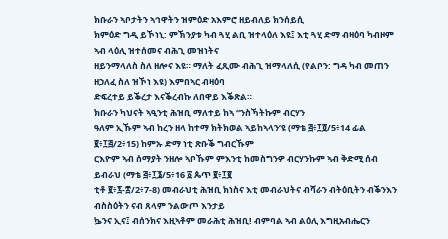ክቡራን ኣቦታትን ኣኅዋትን ዝምዕድ አእምሮ ዘይብለይ ክንሰይሲ
ክምዕድ ግዲ ይኾነኒ: ምኽንያቱ ካብ ጓሂ ልቢ ዝተላዕለ እዩ፤ እቲ ጓሂ ድማ ብዛዕባ ካብዞም ኣብ ላዕሊ ዝተሰመና ብሕጊ መዝነትና
ዘይንማላለስ ስለ ዘሎና እዩ። ማለት ፈጺሙ ብሕጊ ዝማላለሲ (የልቦን: ግዳ ካብ መጠን ዘኃለፈ ስለ ዝኾነ እዩ) እምበኣር ብዛዕባ
ድፍረተይ ይቕረታ እናቕረብኩ ለበዋይ እቕጽል።
ክቡራን ካህናት ኣዒንቲ ሕዝቢ ማለተይ ከኣ “ንስኻትኩም ብርሃን
ዓለም ኢኹም ኣብ ከረን ዘላ ከተማ ክትክወል ኣይከኣላን’ዩ (ማቴ ፭፥፲፬/5፥14 ፊል ፪፥፲፭/2፥15) ከምኡ ድማ ነቲ ጽቡቕ ግብርኹም
ርእዮም ኣብ ሰማያት ንዘሎ ኣቦኹም ምእንቲ ከመስግንዎ ብርሃንኩም ኣብ ቅድሚ ሰብ ይብራህ (ማቴ ፭፥፲፮/5፥16 ፩ ጴጥ ፪፥፲፪
ቲቶ ፪፥፯-፰/2፥7-8) መብራህቲ ሕዝቢ ክነስና እቲ መብራህትና ብሻራን ብትዕቢትን ብቕንእን ብስስዕትን ናብ ጸላም ንልውጦ እንታይ
ኴንና ኢና፤ ብሰንክና እዚኣቶም መራሕቲ ሕዝቢ! ብምባል ኣብ ልዕሊ እግዚአብሔርን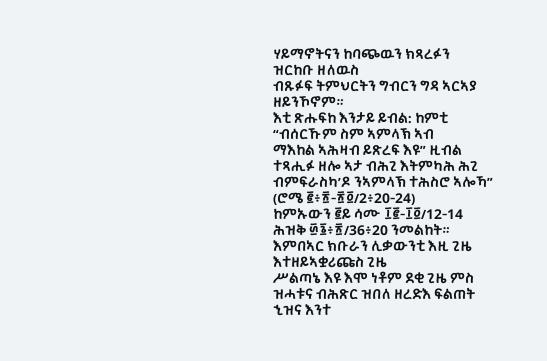ሃይማኖትናን ከባጭዉን ክጻረፉን ዝርከቡ ዘለዉስ
ብጹፉፍ ትምህርትን ግብርን ግዳ ኣርኣያ ዘይንኾኖም።
እቲ ጽሑፍከ እንታይ ይብል: ከምቲ “ብሰርኹም ስም ኣምላኽ ኣብ
ማእከል ኣሕዛብ ይጽረፍ እዩ” ዚብል ተጻሒፉ ዘሎ ኣታ ብሕጊ እትምካሕ ሕጊ ብምፍራስካ’ዶ ንኣምላኽ ተሕስሮ ኣሎኻ” (ሮሜ ፪፥፳-፳፬/2፥20-24)
ከምኡውን ፪ይ ሳሙ ፲፪-፲፬/12-14 ሕዝቅ ፴፮፥፳/36፥20 ንመልከት። እምበኣር ክቡራን ሊቃውንቲ እዚ ጊዜ እተዘይኣቋሪጩስ ጊዜ
ሥልጣኔ እዩ እሞ ነቶም ደቂ ጊዜ ምስ ዝሓቱና ብሕጽር ዝበለ ዘረድእ ፍልጠት ኂዝና እንተ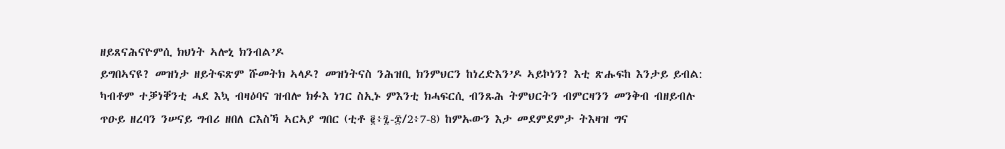ዘይጸናሕናዮምሲ ክህነት ኣሎኒ ክንብል’ዶ
ይግበኣናዩ? መዝነታ ዘይትፍጽም ሹመትክ ኣላዶ? መዝነትናስ ንሕዝቢ ክንምህርን ከነረድእን’ዶ ኣይኮነን? እቲ ጽሑፍከ እንታይ ይብል:
ካብቶም ተቓነቐንቲ ሓደ እኳ ብዛዕባና ዝብሎ ክፉእ ነገር ስኢኑ ምእንቲ ክሓፍርሲ ብንጹሕ ትምህርትን ብምርዛንን መንቅብ ብዘይብሉ
ጥዑይ ዘረባን ንሠናይ ግብሪ ዘበለ ርእስኻ ኣርኣያ ግበር (ቲቶ ፪፥፯-፰/2፥7-8) ከምኡውን እታ መደምደምታ ትእዛዝ ግና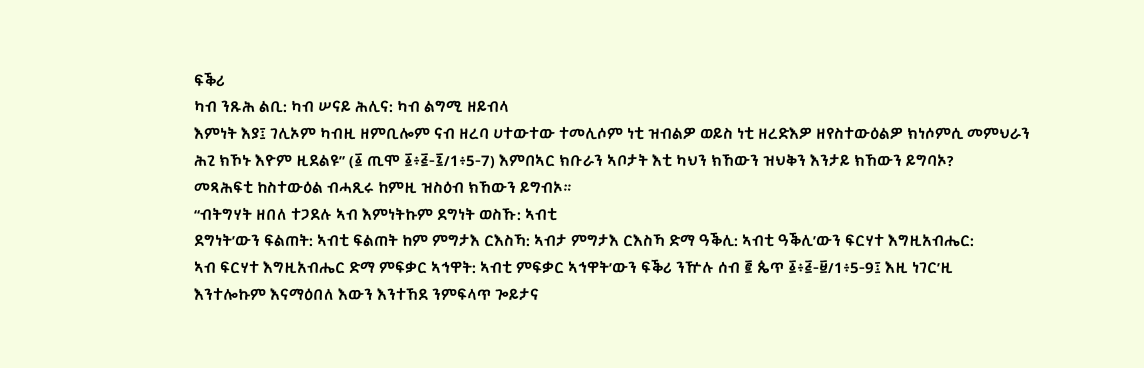ፍቕሪ
ካብ ንጹሕ ልቢ: ካብ ሠናይ ሕሊና: ካብ ልግሚ ዘይብላ
እምነት እያ፤ ገሊኦም ካብዚ ዘምቢሎም ናብ ዘረባ ሀተውተው ተመሊሶም ነቲ ዝብልዎ ወይስ ነቲ ዘረድእዎ ዘየስተውዕልዎ ክነሶምሲ መምህራን
ሕጊ ክኾኑ እዮም ዚደልዩ” (፩ ጢሞ ፩፥፭-፯/1፥5-7) እምበኣር ክቡራን ኣቦታት እቲ ካህን ክኸውን ዝህቅን እንታይ ክኸውን ይግባኦ?
መጻሕፍቲ ከስተውዕል ብሓጺሩ ከምዚ ዝስዕብ ክኸውን ይግብኦ።
“ብትግሃት ዘበለ ተጋደሉ ኣብ እምነትኩም ደግነት ወስኹ: ኣብቲ
ደግነት’ውን ፍልጠት: ኣብቲ ፍልጠት ከም ምግታእ ርእስኻ: ኣብታ ምግታእ ርእስኻ ድማ ዓቕሊ: ኣብቲ ዓቕሊ’ውን ፍርሃተ እግዚአብሔር:
ኣብ ፍርሃተ እግዚአብሔር ድማ ምፍቃር ኣኅዋት: ኣብቲ ምፍቃር ኣኅዋት’ውን ፍቕሪ ንዅሉ ሰብ ፪ ጴጥ ፩፥፭-፱/1፥5-9፤ እዚ ነገር’ዚ
እንተሎኩም እናማዕበለ እውን እንተኸደ ንምፍላጥ ጐይታና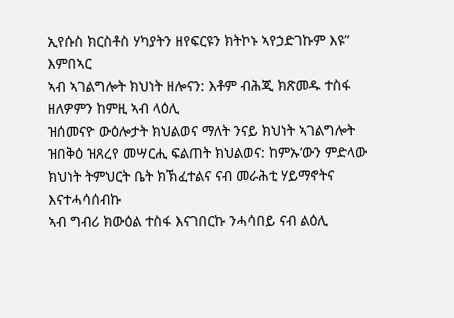ኢየሱስ ክርስቶስ ሃካያትን ዘየፍርዩን ክትኮኑ ኣየኃድገኩም እዩ” እምበኣር
ኣብ ኣገልግሎት ክህነት ዘሎናን: እቶም ብሕጂ ክጽመዱ ተስፋ ዘለዎምን ከምዚ ኣብ ላዕሊ
ዝሰመናዮ ውዕሎታት ክህልወና ማለት ንናይ ክህነት ኣገልግሎት ዝበቅዕ ዝጸረየ መሣርሒ ፍልጠት ክህልወና: ከምኡ’ውን ምድላው ክህነት ትምህርት ቤት ክኽፈተልና ናብ መራሕቲ ሃይማኖትና እናተሓሳሰብኩ
ኣብ ግብሪ ክውዕል ተስፋ እናገበርኩ ንሓሳበይ ናብ ልዕሊ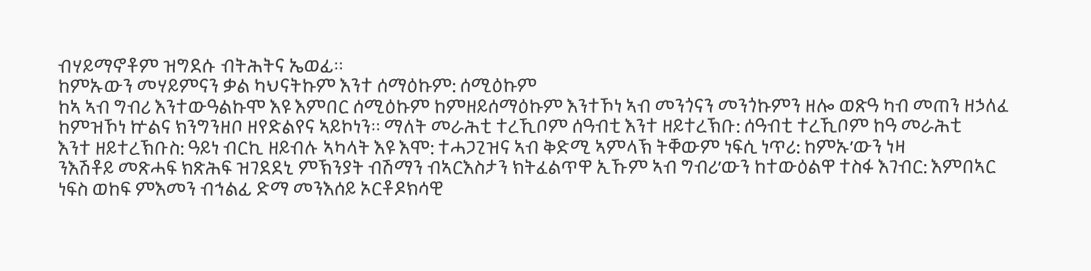ብሃይማኖቶም ዝግደሱ ብትሕትና ኤወፊ።
ከምኡውን መሃይምናን ቃል ካህናትኩም እንተ ሰማዕኩም: ሰሚዕኩም
ከኣ ኣብ ግብሪ እንተውዓልኩሞ እዩ እምበር ሰሚዕኩም ከምዘይሰማዕኩም እንተኾነ ኣብ መንጎናን መንጎኩምን ዘሎ ወጽዓ ካብ መጠን ዘኃለፈ
ከምዝኾነ ኵልና ክንግንዘቦ ዘየድልየና ኣይኮነን። ማለት መራሕቲ ተረኺቦም ሰዓብቲ እንተ ዘይተረኽቡ: ሰዓብቲ ተረኺቦም ከዓ መራሕቲ
እንተ ዘይተረኽቡስ: ዓይነ ብርኪ ዘይብሉ ኣካላት እዩ እሞ: ተሓጋጊዝና ኣብ ቅድሚ ኣምላኽ ትቐውም ነፍሲ ነጥሪ: ከምኡ’ውን ነዛ
ንእሽቶይ መጽሓፍ ክጽሕፍ ዝገደደኒ ምኽንያት ብሽማን ብኣርእስታን ክትፈልጥዋ ኢኹም ኣብ ግብሪ’ውን ከተውዕልዋ ተስፋ እገብር: እምበኣር
ነፍስ ወከፍ ምእመን ብኅልፊ ድማ መንእሰይ ኦርቶዶክሳዊ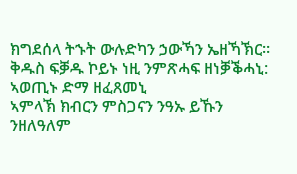ክግደሰላ ትኁት ውሉድካን ኃውኻን ኤዘኻኽር።
ቅዱስ ፍቓዱ ኮይኑ ነዚ ንምጽሓፍ ዘነቓቕሓኒ: ኣወጢኑ ድማ ዘፈጸመኒ
ኣምላኽ ክብርን ምስጋናን ንዓኡ ይኹን ንዘለዓለም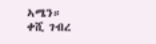ኣሜን።
ቀሺ ገብረ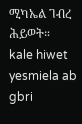ሚካኤል ገብረ ሕይወት።
kale hiwet yesmiela ab gbri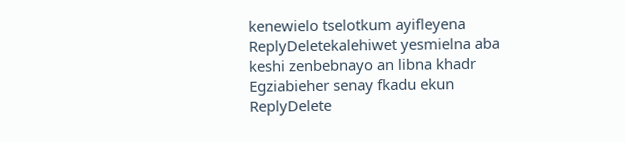kenewielo tselotkum ayifleyena
ReplyDeletekalehiwet yesmielna aba keshi zenbebnayo an libna khadr Egziabieher senay fkadu ekun
ReplyDelete